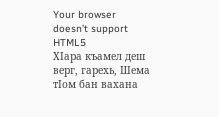Your browser doesn’t support HTML5
ХIара къамел деш верг, гарехь, Шема тIом бан вахана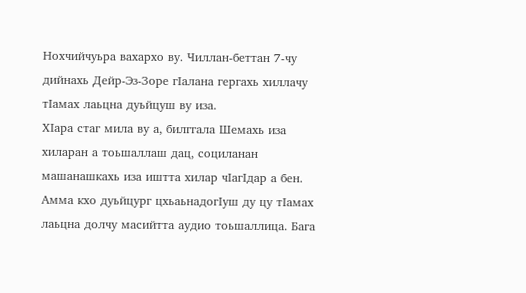Нохчийчуьра вахархо ву. Чиллан-беттан 7-чу дийнахь Дейр-Эз-Зоре гIалана гергахь хиллачу тIамах лаьцна дуьйцуш ву иза.
ХIара стаг мила ву а, билггала Шемахь иза хиларан а тоьшаллаш дац, социланан машанашкахь иза иштта хилар чIагIдар а бен. Амма кхо дуьйцург цхьаьнадогIуш ду цу тIамах лаьцна долчу масийтта аудио тоьшаллица. Бага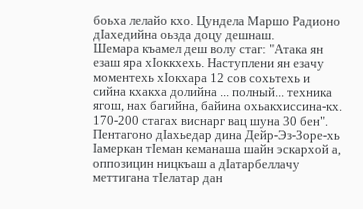боьха лелайо кхо. Цундела Маршо Радионо дIахедийна оьзда доцу дешнаш.
Шемара къамел деш волу стаг: "Атака ян езаш яра хIоккхехь. Наступлени ян езачу моментехь хIокхара 12 сов сохьтехь и сийна кхакха долийна ... полный... техника ягош, нах багийна, байина охьакхиссина-кх. 170-200 стагах виснарг вац шуна 30 бен".
Пентагоно дIахьедар дина Дейр-Эз-Зоре-хь Iамеркан тIеман кеманаша шайн эскархой а, оппозицин ницкъаш а дIатарбеллачу меттигана тIелатар дан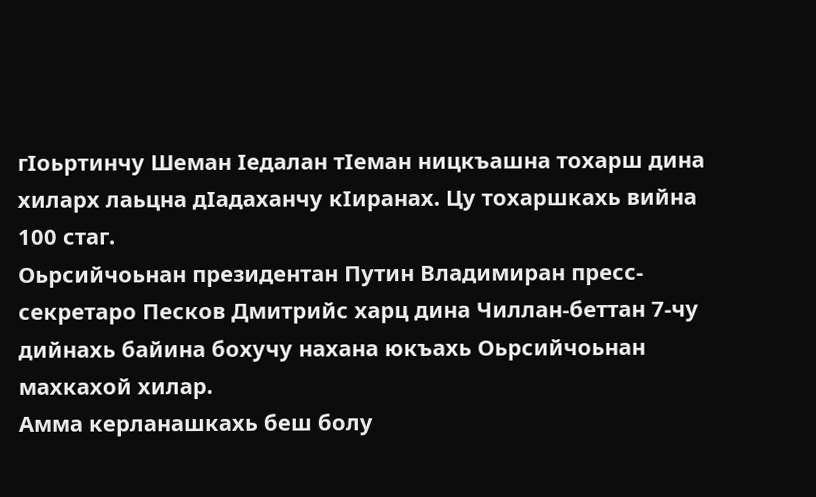гIоьртинчу Шеман Iедалан тIеман ницкъашна тохарш дина хиларх лаьцна дIадаханчу кIиранах. Цу тохаршкахь вийна 100 стаг.
Оьрсийчоьнан президентан Путин Владимиран пресс-секретаро Песков Дмитрийс харц дина Чиллан-беттан 7-чу дийнахь байина бохучу нахана юкъахь Оьрсийчоьнан махкахой хилар.
Амма керланашкахь беш болу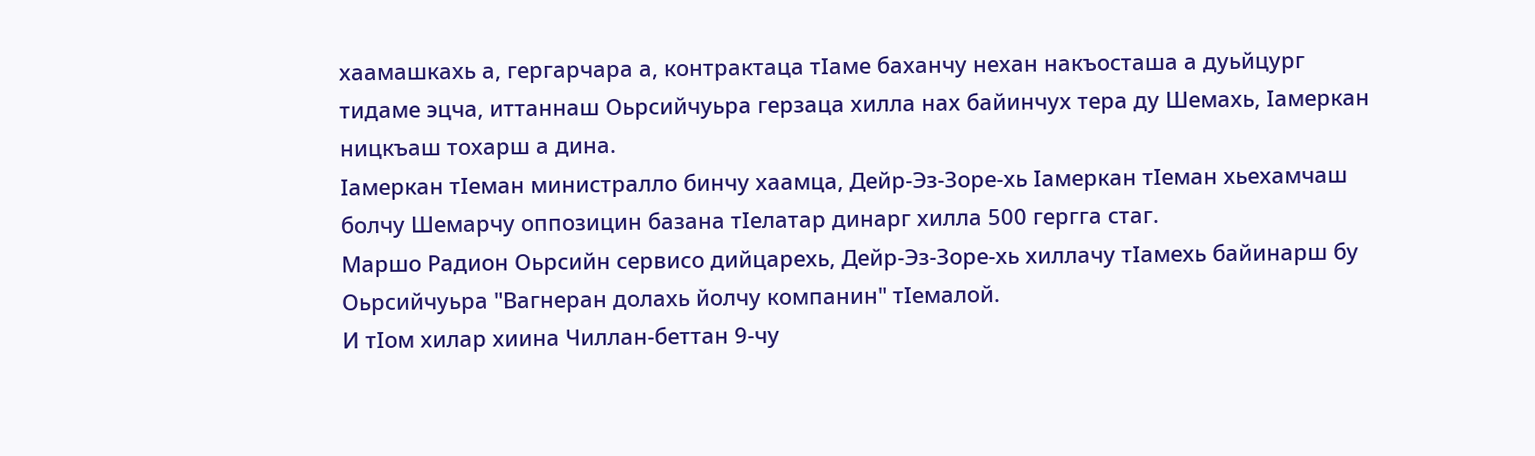хаамашкахь а, гергарчара а, контрактаца тIаме баханчу нехан накъосташа а дуьйцург тидаме эцча, иттаннаш Оьрсийчуьра герзаца хилла нах байинчух тера ду Шемахь, Iамеркан ницкъаш тохарш а дина.
Iамеркан тIеман министралло бинчу хаамца, Дейр-Эз-Зоре-хь Iамеркан тIеман хьехамчаш болчу Шемарчу оппозицин базана тIелатар динарг хилла 500 гергга стаг.
Маршо Радион Оьрсийн сервисо дийцарехь, Дейр-Эз-Зоре-хь хиллачу тIамехь байинарш бу Оьрсийчуьра "Вагнеран долахь йолчу компанин" тIемалой.
И тIом хилар хиина Чиллан-беттан 9-чу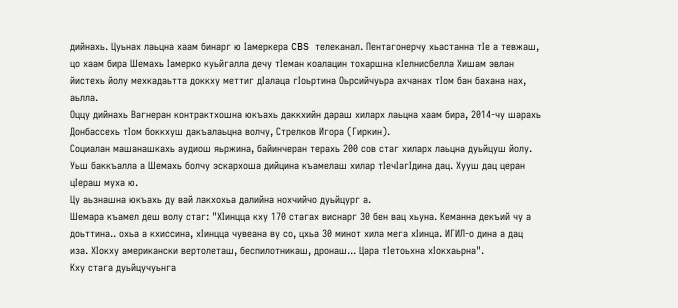дийнахь. Цуьнах лаьцна хаам бинарг ю Iамеркера CBS телеканал. Пентагонерчу хьастанна тIе а тевжаш, цо хаам бира Шемахь Iамерко куьйгалла дечу тIеман коалацин тохаршна кIелнисбелла Хишам эвлан йистехь йолу мехкадаьтта доккху меттиг дIалаца гIоьртина Оьрсийчуьра ахчанах тIом бан бахана нах, аьлла.
Оццу дийнахь Вагнеран контрактхошна юкъахь даккхийн дараш хиларх лаьцна хаам бира, 2014-чу шарахь Донбассехь тIом боккхуш дакъалаьцна волчу, Стрелков Игора (Гиркин).
Социалан машанашкахь аудиош яьржина, байинчеран терахь 200 сов стаг хиларх лаьцна дуьйцуш йолу. Уьш баккъалла а Шемахь болчу эскархоша дийцина къамелаш хилар тIечIагIдина дац. Хууш дац церан цIераш муха ю.
Цу аьзнашна юкъахь ду вай лакхохьа далийна нохчийчо дуьйцург а.
Шемара къамел деш волу стаг: "ХIинцца кху 170 стагах виснарг 30 бен вац хьуна. Кеманна декъий чу а доьттина.. охьа а кхиссина, хIинцца чувеана ву со, цхьа 30 минот хила мега хIинца. ИГИЛ-о дина а дац иза. ХIокху американски вертолеташ, беспилотникаш, дронаш... Цара тIетоьхна хIокхаьрна".
Кху стага дуьйцучуьнга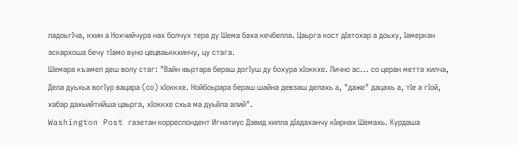ладоьгIча, кхин а Нохчийчура нах болчух тера ду Шема баха кечбелла. Цаьрга кост дIатохар а доьху, Iамеркан эскархоша бечу тIамо вуно цецваьккхинчу, цу стага.
Шемара къамел деш волу стаг: "Вайн юьртара бераш догIуш ду бохура хIоккхе. Лично ас... со церан метта хилча, Дела дуьхьа вогIур вацара (со) хIоккхе. Нойбоьрара бераш шайна девзаш делахь а, "даже" дацахь а, тIе а гIой, хабар дахьийтийша цаьрга, хIоккхе схьа ма дуьйла алий".
Washington Post газетан корреспондент Игнатиус Дэвид хилла дIадаханчу кIирнах Шемахь. Курдаша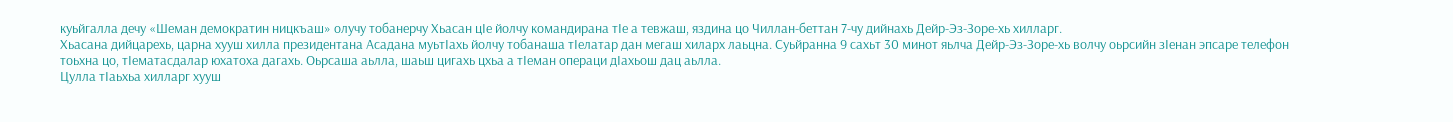куьйгалла дечу «Шеман демократин ницкъаш» олучу тобанерчу Хьасан цIе йолчу командирана тIе а тевжаш, яздина цо Чиллан-беттан 7-чу дийнахь Дейр-Эз-Зоре-хь хилларг.
Хьасана дийцарехь, царна хууш хилла президентана Асадана муьтIахь йолчу тобанаша тIелатар дан мегаш хиларх лаьцна. Суьйранна 9 сахьт 30 минот яьлча Дейр-Эз-Зоре-хь волчу оьрсийн зIенан эпсаре телефон тоьхна цо, тIематасдалар юхатоха дагахь. Оьрсаша аьлла, шаьш цигахь цхьа а тIеман операци дIахьош дац аьлла.
Цулла тIаьхьа хилларг хууш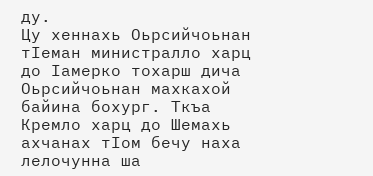ду.
Цу хеннахь Оьрсийчоьнан тIеман министралло харц до Iамерко тохарш дича Оьрсийчоьнан махкахой байина бохург. Ткъа Кремло харц до Шемахь ахчанах тIом бечу наха лелочунна ша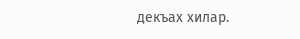декъах хилар.